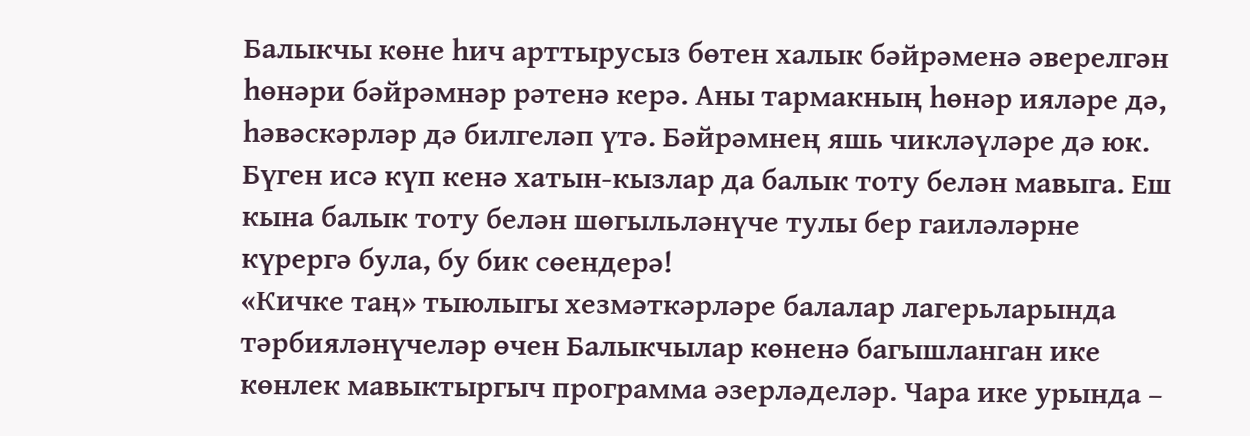Балыкчы көне һич арттырусыз бөтен халык бәйрәменә әверелгән һөнәри бәйрәмнәр рәтенә керә. Аны тармакның һөнәр ияләре дә, һәвәскәрләр дә билгеләп үтә. Бәйрәмнең яшь чикләүләре дә юк. Бүген исә күп кенә хатын-кызлар да балык тоту белән мавыга. Еш кына балык тоту белән шөгыльләнүче тулы бер гаиләләрне күрергә була, бу бик сөендерә!
«Кичке таң» тыюлыгы хезмәткәрләре балалар лагерьларында тәрбияләнүчеләр өчен Балыкчылар көненә багышланган ике көнлек мавыктыргыч программа әзерләделәр. Чара ике урында –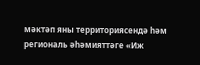мәктәп яны территориясендә һәм региональ әһәмияттәге «Иж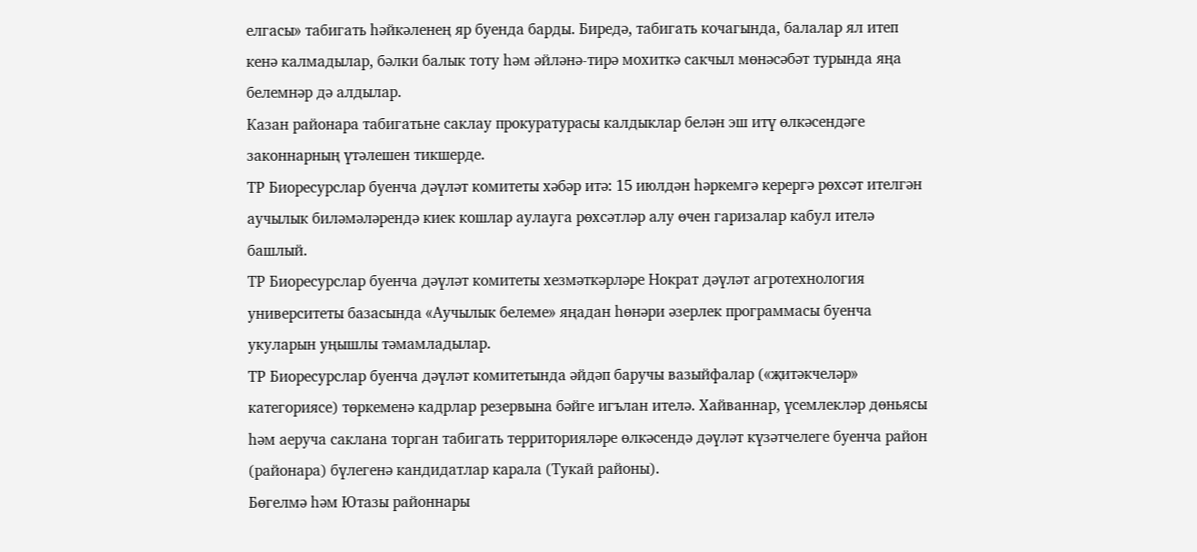елгасы» табигать һәйкәленең яр буенда барды. Биредә, табигать кочагында, балалар ял итеп кенә калмадылар, бәлки балык тоту һәм әйләнә-тирә мохиткә сакчыл мөнәсәбәт турында яңа белемнәр дә алдылар.
Казан районара табигатьне саклау прокуратурасы калдыклар белән эш итү өлкәсендәге законнарның үтәлешен тикшерде.
ТР Биоресурслар буенча дәүләт комитеты хәбәр итә: 15 июлдән һәркемгә керергә рөхсәт ителгән аучылык биләмәләрендә киек кошлар аулауга рөхсәтләр алу өчен гаризалар кабул ителә башлый.
ТР Биоресурслар буенча дәүләт комитеты хезмәткәрләре Нократ дәүләт агротехнология университеты базасында «Аучылык белеме» яңадан һөнәри әзерлек программасы буенча укуларын уңышлы тәмамладылар.
ТР Биоресурслар буенча дәүләт комитетында әйдәп баручы вазыйфалар («җитәкчеләр» категориясе) төркеменә кадрлар резервына бәйге игълан ителә. Хайваннар, үсемлекләр дөньясы һәм аеруча саклана торган табигать территорияләре өлкәсендә дәүләт күзәтчелеге буенча район (районара) бүлегенә кандидатлар карала (Тукай районы).
Бөгелмә һәм Ютазы районнары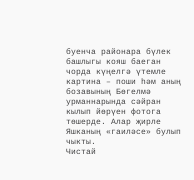буенча районара бүлек башлыгы кояш баеган чорда күңелгә үтемле картина – поши һәм аның бозавының Бөгелмә урманнарында сәйран кылып йөрүен фотога төшерде. Алар җирле Яшканың «гаиләсе» булып чыкты.
Чистай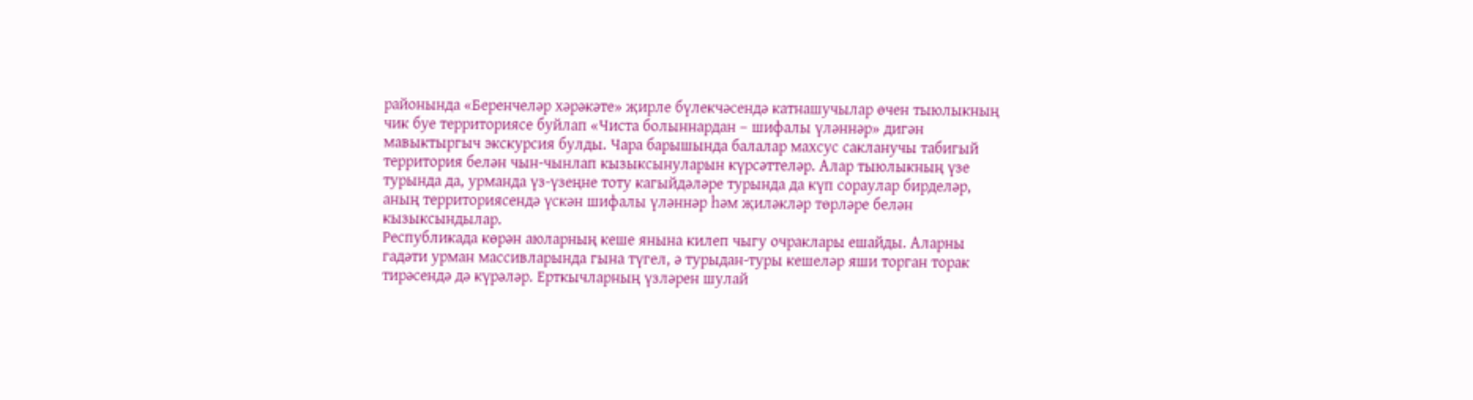районында «Беренчеләр хәрәкәте» җирле бүлекчәсендә катнашучылар өчен тыюлыкның чик буе территориясе буйлап «Чиста болыннардан – шифалы үләннәр» дигән мавыктыргыч экскурсия булды. Чара барышында балалар махсус сакланучы табигый территория белән чын-чынлап кызыксынуларын күрсәттеләр. Алар тыюлыкның үзе турында да, урманда үз-үзеңне тоту кагыйдәләре турында да күп сораулар бирделәр, аның территориясендә үскән шифалы үләннәр һәм җиләкләр төрләре белән кызыксындылар.
Республикада көрән аюларның кеше янына килеп чыгу очраклары ешайды. Аларны гадәти урман массивларында гына түгел, ә турыдан-туры кешеләр яши торган торак тирәсендә дә күрәләр. Ерткычларның үзләрен шулай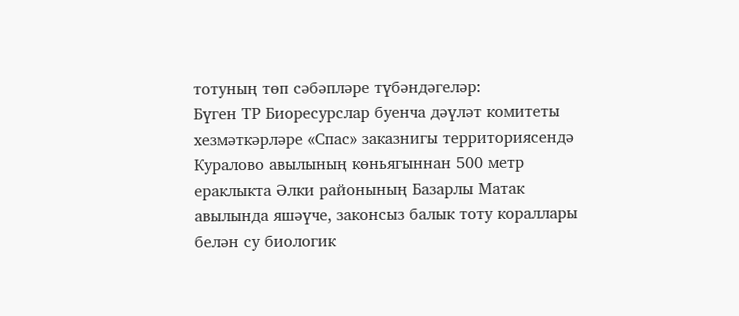тотуның төп сәбәпләре түбәндәгеләр:
Бүген ТР Биоресурслар буенча дәүләт комитеты хезмәткәрләре «Спас» заказнигы территориясендә Куралово авылының көньягыннан 500 метр ераклыкта Әлки районының Базарлы Матак авылында яшәүче, законсыз балык тоту кораллары белән су биологик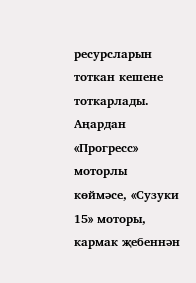ресурсларын тоткан кешене тоткарлады. Аңардан «Прогресс» моторлы көймәсе, «Сузуки 15» моторы, кармак җебеннән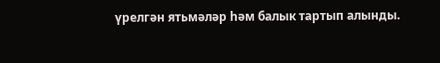үрелгән ятьмәләр һәм балык тартып алынды.